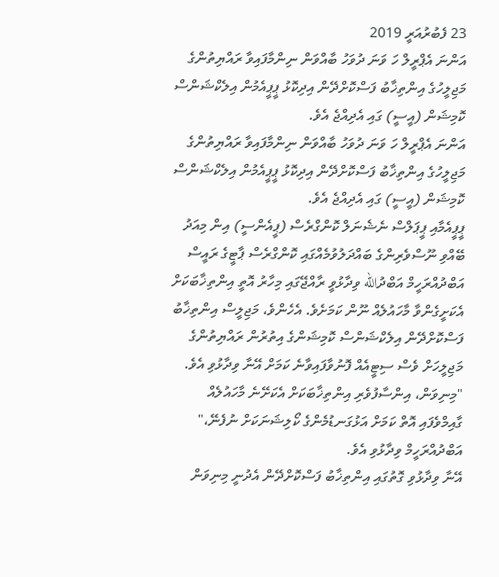23 ފެބުރުއަރީ 2019
އަންނަ އެޕްރީލް ހަ ވަނަ ދުވަހު ބާއްވަން ނިންމާފައިވާ ރައްޔިތުންގެ މަޖިލީހުގެ އިންތިޚާބު ފަސްކޮށްދޭން އިދިކޮޅު ޕީޕީއެމުން އިލެކްޝަންސް ކޮމިޝަން (އީސީ) ގައި އެދިއްޖެ އެވެ.
އަންނަ އެޕްރީލް ހަ ވަނަ ދުވަހު ބާއްވަން ނިންމާފައިވާ ރައްޔިތުންގެ މަޖިލީހުގެ އިންތިޚާބު ފަސްކޮށްދޭން އިދިކޮޅު ޕީޕީއެމުން އިލެކްޝަންސް ކޮމިޝަން (އީސީ) ގައި އެދިއްޖެ އެވެ.
ޕީޕީއެމާއި ޕީޕަލްސް ނެޝެނަލް ކޮންގްރެސް (ޕީއެންސީ) އިން މިއަދު ބޭއްވި ނޫސްވެރިންގެ ބައްދަލުވުމެއްގައި ކޮންގްރެސް ޕާޓީގެ ރައީސް އަބްދުއްރަހީމް އަބްދުالله ވިދާޅުވީ ރާއްޖޭގައި މިހާރު އޮތީ އިންތިޚާބަކަށް އެކަށީގެންވާ މާހައުލެއް ނޫން ކަމަށެވެ. އެހެންވެ، މަޖިލީސް އިންތިޚާބު ފަސްކޮށްދޭން އިލެކްޝަންސް ކޮމިޝަންގެ އިތުރުން ރައްޔިތުންގެ މަޖިލީހަށް ވެސް ސިޓީއެއް ފޮނުވާފައިވާނެ ކަމަށް އޭނާ ވިދާޅުވި އެވެ.
"މިނިވަން، އިންސާފުވެރި އިންތިޚާބަކަށް އެކަށޭނެ މާހައުލެއް ގާއިމްވެފައި އޮތް ކަމަށް އަޅުގަނޑުމެންގެ ކޯލިޝަނަކަށް ނުފެނޭ،" އަބްދުއްރަހީމް ވިދާޅުވި އެވެ.
އޭނާ ވިދާޅުވި ގޮތުގައި އިންތިޚާބު ފަސްކޮށްދޭން އެދުނީ މިނިވަން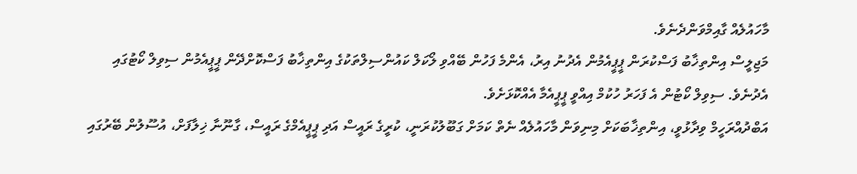މާހައުލެއް ގާއިމްވަންދެނެވެ.
މަޖިލީސް އިންތިޚާބު ފަސްކުރަން ޕީޕީއެމުން އެދުނު އިރު، އެންމެ ފަހުން ބޭއްވި ލޯކަލް ކައުންސިލްތަކުގެ އިންތިޚާބު ފަސްކޮށްދޭން ޕީޕީއެމުން ސިވިލް ކޯޓުގައި އެދުނެވެ. ސިވިލް ކޯޓުން އެ ފަހަރު ހުކުމް އިއްވީ ޕީޕީއެމާ އެއްކޮޅަށެވެ.
އަބްދުއްރަހީމް ވިދާޅުވީ، އިންތިޚާބަކަށް މިނިވަން މާހައުލެއް ނެތް ކަމަށް ގަބޫލުކުރަނީ، ކުރީގެ ރައީސް އަދި ޕީޕީއެމްގެ ރައީސް، ގާނޫނާ ޚިލާފަށް، އުސޫލުން ބޭރުގައި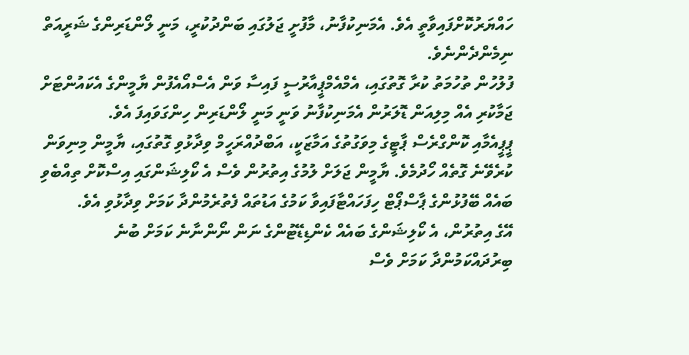ހައްޔަރުކޮށްފައިވާތީ އެވެ. އެމަނިކުފާނު، މާފުށީ ޖަލުގައި ބަންދުކުރީ، މަނީ ލޯންޑަރިންގެ ޝަރީއަތް ނިމެންދެންނެވެ.
ފުލުހުން ތުހުމަތު ކުރާ ގޮތުގައި، އެމްއެމްޕީއާރުސީ ފައިސާ ވަން އެސްއޯއެފުން ޔާމީންގެ އެކައުންޓަށް ޖަމާކުރި އެއް މިލިއަން ޑޮލަރުން އެމަނިކުފާނު ވަނީ މަނީ ލޯންޑަރިން ހިންގަވައިފަ އެވެ.
ޕީޕީއެމާއި ކޮންގްރެސް ޕާޓީގެ މިވަގުތުގެ އަމާޒަކީ، އަބްދުއްރަހީމް ވިދާޅުވި ގޮތުގައި، ޔާމީން މިނިވަން ކުރެވޭނެ ގޮތެއް ހޯދުމެވެ. ޔާމީން ޖަލަށް ލުމުގެ އިތުރުން ވެސް އެ ކޯލިޝަންގައި އިސްކޮށް ތިއްބެވި ބައެއް ބޭފުޅުންގެ ޕާސްޕޯޓް ހިފަހައްޓާފައިވާ ކަމުގެ އަޑުތައް ފެތުރެމުންދާ ކަމަށް ވިދާޅުވި އެވެ.
އޭގެ އިތުރުން، އެ ކޯލިޝަންގެ ބައެއް ކެންޑިޑޭޓުންގެ ނަން ނޯންނާނެ ކަމަށް ބުނެ ބިރުދައްކަމުންދާ ކަމަށް ވެސް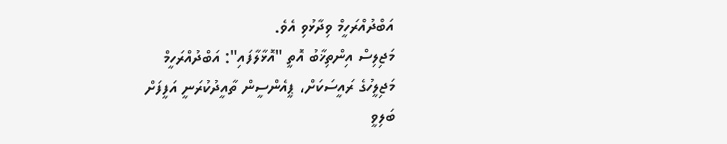އަބްދުއްރަހީމް ވިދާޅުވި އެވެ.
މަޖިލިސް އިންތިޚާބު އޮތީ "އޮޅާލާފައި": އަބްދުއްރަހީމް
މަޖިލީހުގެ ރައީސަކަށް، ޕީއެންސީން ތާއީދުކުރަނީ އަފީފަށް
ބަލިވީ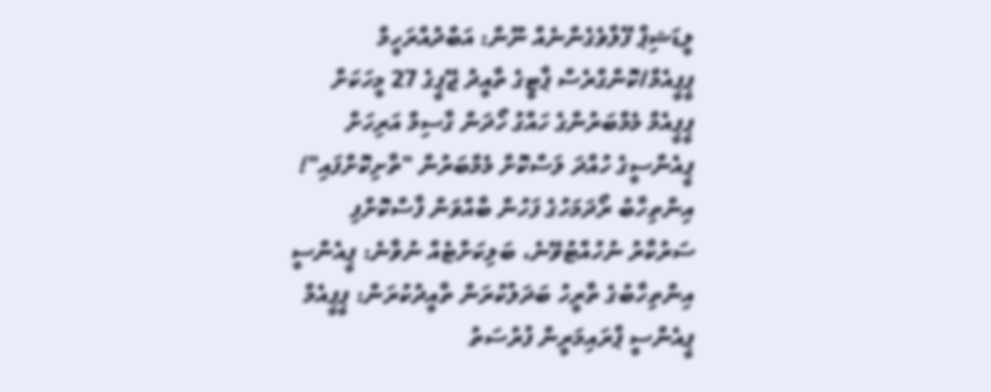ލީޑަޝިޕް ފޭލްވެގެންނެއް ނޫން: އަބްދުއްރަހީމް
ޕީޕީއެމް/ކޮންގްރެސް ޕާޓީގެ ތާއީދު ޖޭޕީގެ 27 މީހަކަށް
ޕީޕީއެމް މެމްބަރުންގެ ހައްގު ހޯދަން ގާސިމް އަރިހަށް
ޕީއެންސީގެ ހުއްދަ ލަސްކޮށް މެމްބަރުން "ތާށިކޮށްފައި"!
އިންތިހާބު ރޯދަމަހުގެ ފަހުން ބާއްވަން ފާސްކޮށްފި
ސަރުކާރު ނުހުއްޓުވޭނެ، ބަލިކަށްޓެއް ނުވާނެ: ޕީއެންސީ
އިންތިހާބުގެ ތާރީހު ބަދަލުކުރަން ތާއީދުކުރަން: ޕީޕީއެމް
ޕީއެންސީ ޕްރައިމަރީން ފުރުސަތު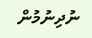ނުދިނުމުން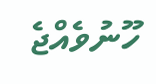ހޫނުވެއްޖެ